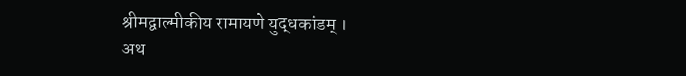श्रीमद्वाल्मीकीय रामायणे युद्धकांडम् ।
अथ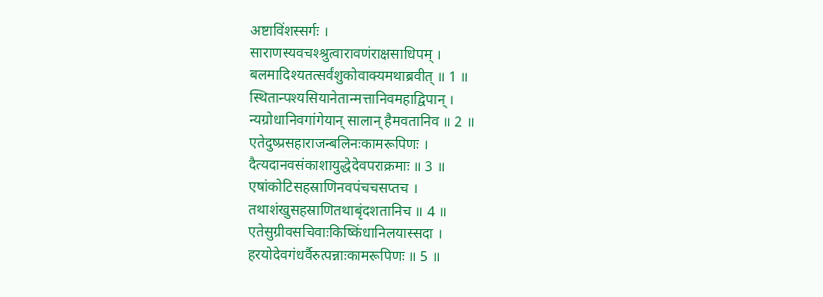अष्टाविंशस्सर्गः ।
साराणस्यवचश्श्रुत्वारावणंराक्षसाधिपम् ।
बलमादिश्यतत्सर्वंशुकोवाक्यमथाब्रवीत् ॥ 1 ॥
स्थितान्पश्यसियानेतान्मत्तानिवमहाद्विपान् ।
न्यग्रोधानिवगांगेयान् सालान् हैमवतानिव ॥ 2 ॥
एतेदुष्प्रसहाराजन्बलिनःकामरूपिणः ।
दैत्यदानवसंकाशायुद्धेदेवपराक्रमाः ॥ 3 ॥
एषांकोटिसहस्राणिनवपंचचसप्तच ।
तथाशंखुसहस्राणितथाबृंदशतानिच ॥ 4 ॥
एतेसुग्रीवसचिवाःकिष्किंधानिलयास्सदा ।
हरयोदेवगंधर्वैरुत्पन्नाःकामरूपिणः ॥ 5 ॥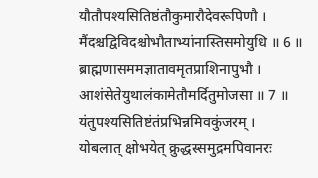यौतौपश्यसितिष्ठंतौकुमारौदेवरूपिणौ ।
मैंदश्चद्विविदश्चोभौताभ्यांनास्तिसमोयुधि ॥ 6 ॥
ब्राह्मणासममज्ञातावमृतप्राशिनापुभौ ।
आशंसेतेयुथालंकामेतौमर्दितुमोजसा ॥ 7 ॥
यंतुपश्यसितिष्टंतंप्रभिन्नमिवकुंजरम् ।
योबलात् क्षोभयेत् क्रुद्धस्समुद्रमपिवानरः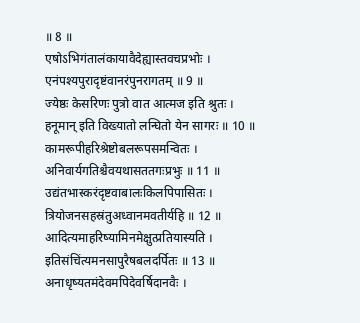॥ 8 ॥
एषोऽभिगंतालंकायावैदेह्यास्तवचप्रभोः ।
एनंपश्यपुरादृष्टंवानरंपुनरागतम् ॥ 9 ॥
ज्येष्ठः केसरिणः पुत्रो वात आत्मज इति श्रुतः ।
हनूमान् इति विख्यातो लन्घितो येन सागरः ॥ 10 ॥
कामरूपीहरिश्रेष्टोबलरूपसमन्वितः ।
अनिवार्यगतिश्चैवयथासततगःप्रभुः ॥ 11 ॥
उद्यंतभास्करंदृष्टवाबालःकिलपिपासितः ।
त्रियोजनसहस्रंतुअध्वानमवतीर्यहि ॥ 12 ॥
आदित्यमाहरिष्यामिनमेक्षुत्प्रतियास्यति ।
इतिसंचिंत्यमनसापुरैषबलदर्पितः ॥ 13 ॥
अनाधृष्यतमंदेवमपिदेवर्षिदानवैः ।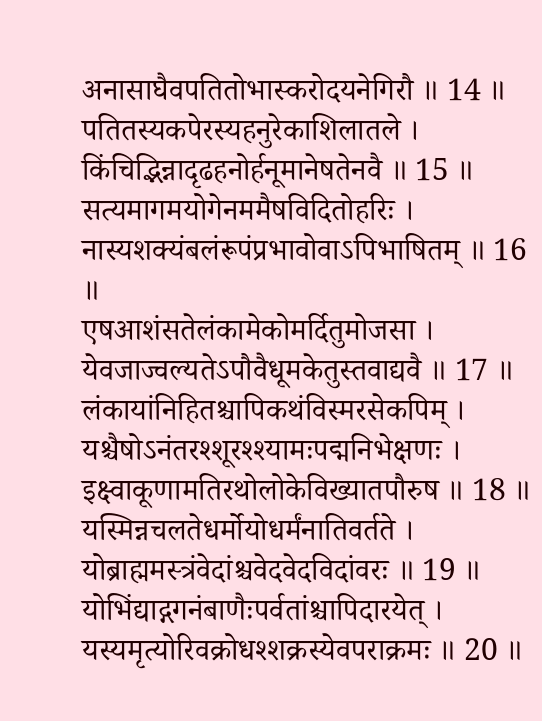अनासाघैवपतितोभास्करोदयनेगिरौ ॥ 14 ॥
पतितस्यकपेरस्यहनुरेकाशिलातले ।
किंचिद्भिन्नादृढहनोर्हनूमानेषतेनवै ॥ 15 ॥
सत्यमागमयोगेनममैषविदितोहरिः ।
नास्यशक्यंबलंरूपंप्रभावोवाऽपिभाषितम् ॥ 16 ॥
एषआशंसतेलंकामेकोमर्दितुमोजसा ।
येवजाज्वल्यतेऽपौवैधूमकेतुस्तवाद्यवै ॥ 17 ॥
लंकायांनिहितश्चापिकथंविस्मरसेकपिम् ।
यश्चैषोऽनंतरश्शूरश्श्यामःपद्मनिभेक्षणः ।
इक्ष्वाकूणामतिरथोलोकेविख्यातपौरुष ॥ 18 ॥
यस्मिन्नचलतेधर्मोयोधर्मंनातिवर्तते ।
योब्राह्ममस्त्रंवेदांश्चवेदवेदविदांवरः ॥ 19 ॥
योभिंद्याद्गगनंबाणैःपर्वतांश्चापिदारयेत् ।
यस्यमृत्योरिवक्रोधश्शक्रस्येवपराक्रमः ॥ 20 ॥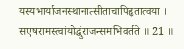यस्यभार्याजनस्थानात्सीताचापिहृतात्वया ।
सएषरामस्त्वांयोद्धुंराजन्समभिवर्तते ॥ 21 ॥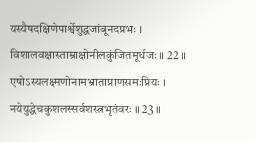यस्यैषदक्षिणेपार्श्वेशुद्धजांबूनदप्रभः ।
विशालवक्षास्ताम्राक्षोनीलकुंजितमूर्धजः ॥ 22 ॥
एषोऽस्यलक्ष्मणोनामभ्राताप्राणसमःप्रियः ।
नयेयुद्धेचकुशलस्सर्वशस्त्रभृतंवरः ॥ 23 ॥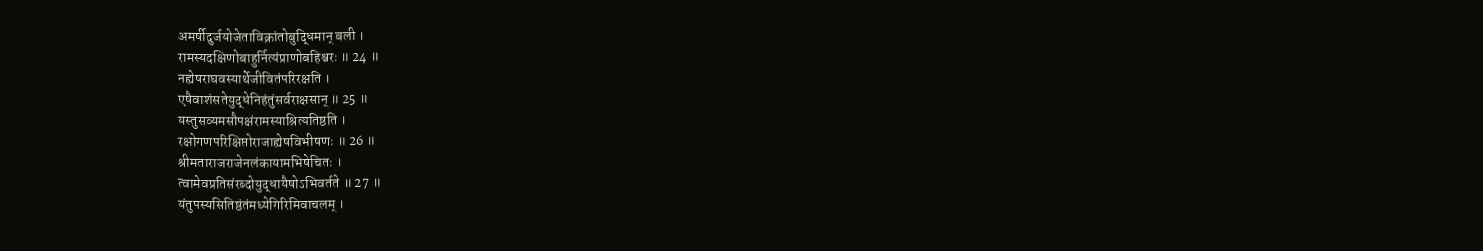अमर्षीदुर्जयोजेताविक्रांतोबुद्धिमान् बली ।
रामस्यदक्षिणोबाहुर्नित्यंप्राणोबहिश्चरः ॥ 24 ॥
नह्येषराघवस्यार्थेजीवितंपरिरक्षति ।
एषैवाशंसतेयुद्धेनिहंतुंसर्वराक्षसान् ॥ 25 ॥
यस्तुसव्यमसौपक्षंरामस्याश्रित्यतिष्ठति ।
रक्षोगणपरिक्षिप्तोराजाह्येषविभीषणः ॥ 26 ॥
श्रीमताराजराजेनलंकायामभिषेचितः ।
त्वामेवप्रतिसंरब्दोयुद्धायैषोऽभिवर्तते ॥ 27 ॥
यंतुपस्यसितिष्ठंतंमध्येगिरिमिवाचलम् ।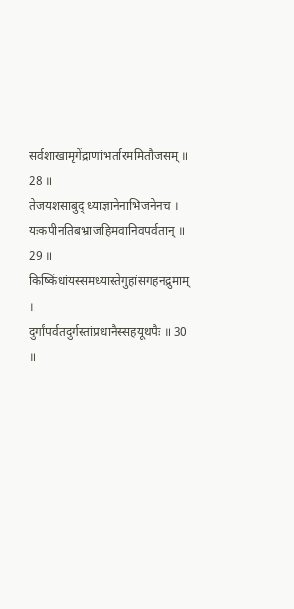सर्वशाखामृगेंद्राणांभर्तारममितौजसम् ॥ 28 ॥
तेजयशसाबुद् ध्याज्ञानेनाभिजनेनच ।
यःकपीनतिबभ्राजहिमवानिवपर्वतान् ॥ 29 ॥
किष्किंधांयस्समध्यास्तेगुहांसगहनद्रुमाम् ।
दुर्गांपर्वतदुर्गस्तांप्रधानैस्सहयूथपैः ॥ 30 ॥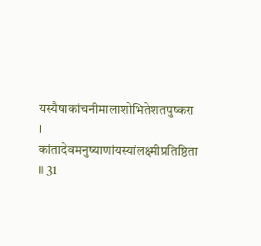यस्यैषाकांचनीमालाशोभितेशतपुष्करा ।
कांतादेवमनुष्याणांयस्यांलक्ष्मीप्रतिष्ठिता ॥ 31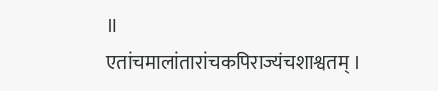॥
एतांचमालांतारांचकपिराज्यंचशाश्वतम् ।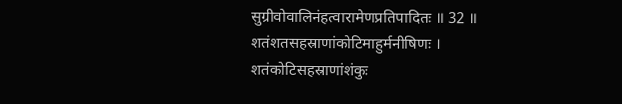सुग्रीवोवालिनंहत्वारामेणप्रतिपादितः ॥ 32 ॥
शतंशतसहस्राणांकोटिमाहुर्मनीषिणः ।
शतंकोटिसहस्राणांशंकुः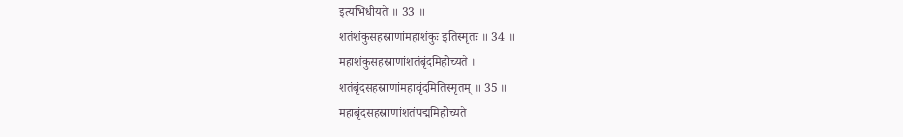इत्यभिधीयते ॥ 33 ॥
शतंशंकुसहस्राणांमहाशंकुः इतिस्मृतः ॥ 34 ॥
महाशंकुसहस्राणांशतंबृंदमिहोच्यते ।
शतंबृंदसहस्राणांमहावृंदमितिस्मृतम् ॥ 35 ॥
महाबृंदसहस्राणांशतंपद्ममिहोच्यते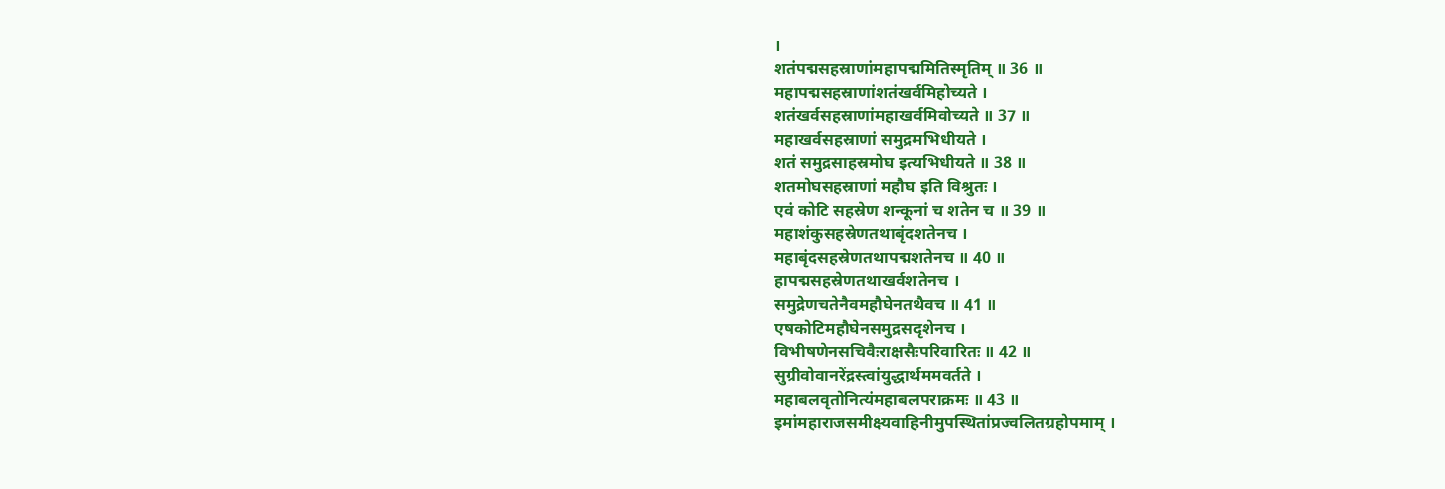।
शतंपद्मसहस्राणांमहापद्ममितिस्मृतिम् ॥ 36 ॥
महापद्मसहस्राणांशतंखर्वमिहोच्यते ।
शतंखर्वसहस्राणांमहाखर्वमिवोच्यते ॥ 37 ॥
महाखर्वसहस्राणां समुद्रमभिधीयते ।
शतं समुद्रसाहस्रमोघ इत्यभिधीयते ॥ 38 ॥
शतमोघसहस्राणां महौघ इति विश्रुतः ।
एवं कोटि सहस्रेण शन्कूनां च शतेन च ॥ 39 ॥
महाशंकुसहस्रेणतथाबृंदशतेनच ।
महाबृंदसहस्रेणतथापद्मशतेनच ॥ 40 ॥
हापद्मसहस्रेणतथाखर्वशतेनच ।
समुद्रेणचतेनैवमहौघेनतथैवच ॥ 41 ॥
एषकोटिमहौघेनसमुद्रसदृशेनच ।
विभीषणेनसचिवैःराक्षसैःपरिवारितः ॥ 42 ॥
सुग्रीवोवानरेंद्रस्त्वांयुद्धार्थममवर्तते ।
महाबलवृतोनित्यंमहाबलपराक्रमः ॥ 43 ॥
इमांमहाराजसमीक्ष्यवाहिनीमुपस्थितांप्रज्वलितग्रहोपमाम् ।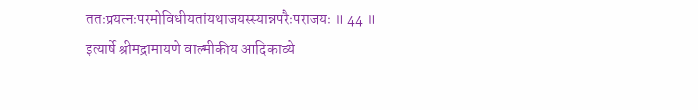ततःप्रयत्नःपरमोविधीयतांयथाजयस्स्यान्नपरैःपराजयः ॥ 44 ॥
इत्यार्षे श्रीमद्रामायणे वाल्मीकीय आदिकाव्ये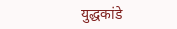युद्धकांडे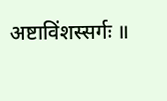अष्टाविंशस्सर्गः ॥